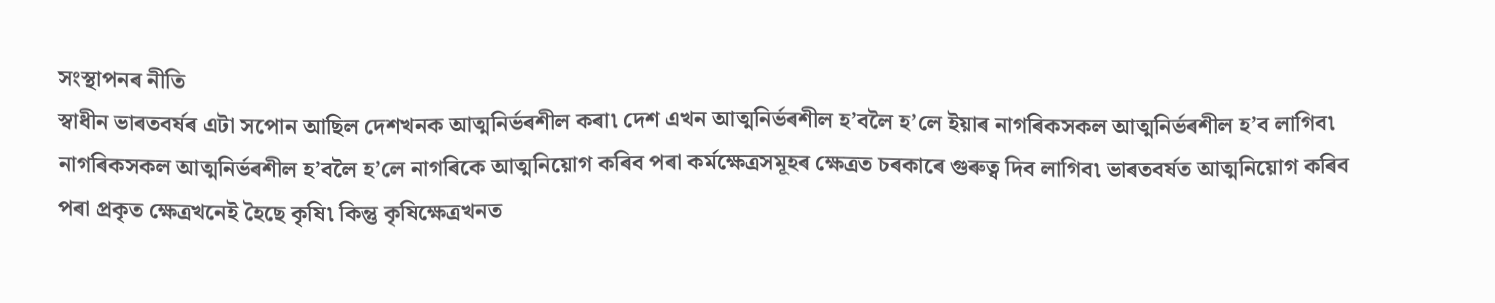সংস্থাপনৰ নীতি
স্বাধীন ভাৰতবৰ্ষৰ এটা সপোন আছিল দেশখনক আত্মনিৰ্ভৰশীল কৰা৷ দেশ এখন আত্মনিৰ্ভৰশীল হ’বলৈ হ’লে ইয়াৰ নাগৰিকসকল আত্মনিৰ্ভৰশীল হ’ব লাগিব৷ নাগৰিকসকল আত্মনিৰ্ভৰশীল হ’বলৈ হ’লে নাগৰিকে আত্মনিয়োগ কৰিব পৰা কৰ্মক্ষেত্ৰসমূহৰ ক্ষেত্ৰত চৰকাৰে গুৰুত্ব দিব লাগিব৷ ভাৰতবৰ্ষত আত্মনিয়োগ কৰিব পৰা প্ৰকৃত ক্ষেত্ৰখনেই হৈছে কৃষি৷ কিন্তু কৃষিক্ষেত্ৰখনত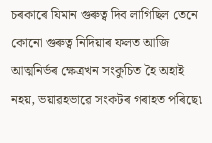চৰকাৰে যিমান গুৰুত্ব দিব লাগিছিল তেনে কোনো গুৰুত্ব নিদিয়াৰ ফলত আজি আত্মনিৰ্ভৰ ক্ষেত্ৰখন সংকুচিত হৈ অহাই নহয়, ভয়াৱহভাৱে সংকটৰ গৰাহত পৰিছে৷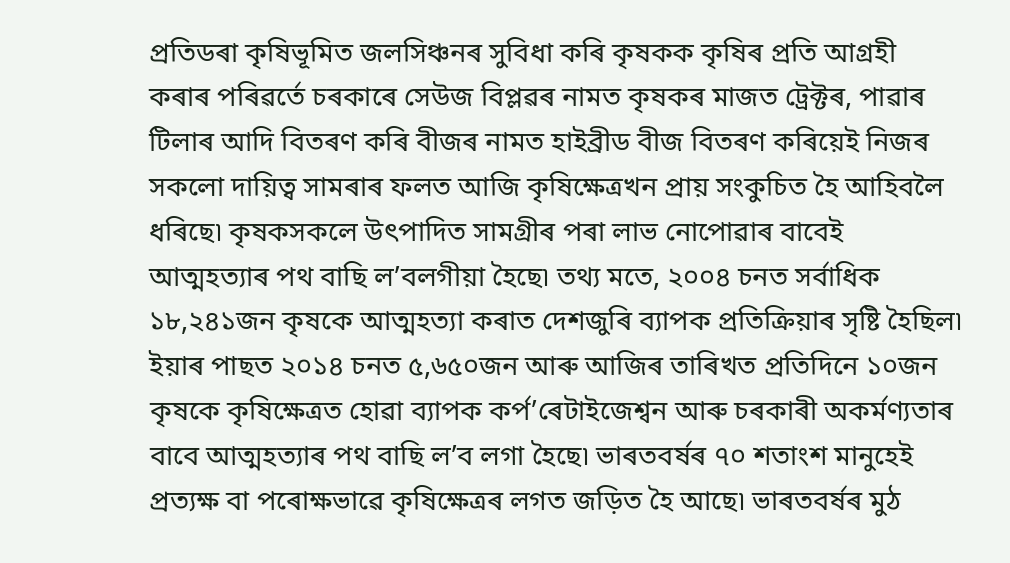প্ৰতিডৰা কৃষিভূমিত জলসিঞ্চনৰ সুবিধা কৰি কৃষকক কৃষিৰ প্ৰতি আগ্ৰহী কৰাৰ পৰিৱৰ্তে চৰকাৰে সেউজ বিপ্লৱৰ নামত কৃষকৰ মাজত ট্ৰেক্টৰ, পাৱাৰ টিলাৰ আদি বিতৰণ কৰি বীজৰ নামত হাইব্ৰীড বীজ বিতৰণ কৰিয়েই নিজৰ সকলো দায়িত্ব সামৰাৰ ফলত আজি কৃষিক্ষেত্ৰখন প্ৰায় সংকুচিত হৈ আহিবলৈ ধৰিছে৷ কৃষকসকলে উৎপাদিত সামগ্ৰীৰ পৰা লাভ নোপোৱাৰ বাবেই আত্মহত্যাৰ পথ বাছি ল’বলগীয়া হৈছে৷ তথ্য মতে, ২০০৪ চনত সৰ্বাধিক ১৮,২৪১জন কৃষকে আত্মহত্যা কৰাত দেশজুৰি ব্যাপক প্ৰতিক্ৰিয়াৰ সৃষ্টি হৈছিল৷ ইয়াৰ পাছত ২০১৪ চনত ৫,৬৫০জন আৰু আজিৰ তাৰিখত প্ৰতিদিনে ১০জন কৃষকে কৃষিক্ষেত্ৰত হোৱা ব্যাপক কৰ্প’ৰেটাইজেশ্বন আৰু চৰকাৰী অকৰ্মণ্যতাৰ বাবে আত্মহত্যাৰ পথ বাছি ল’ব লগা হৈছে৷ ভাৰতবৰ্ষৰ ৭০ শতাংশ মানুহেই প্ৰত্যক্ষ বা পৰোক্ষভাৱে কৃষিক্ষেত্ৰৰ লগত জড়িত হৈ আছে৷ ভাৰতবৰ্ষৰ মুঠ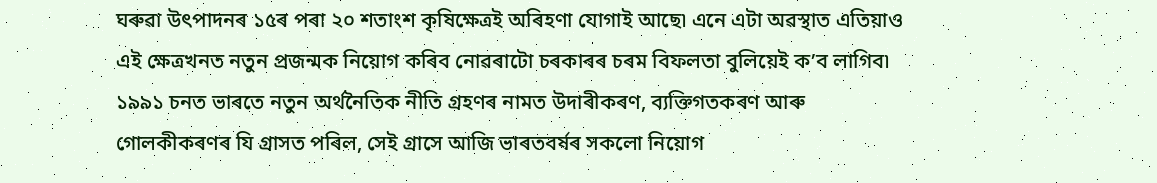ঘৰুৱা উৎপাদনৰ ১৫ৰ পৰা ২০ শতাংশ কৃষিক্ষেত্ৰই অৰিহণা যোগাই আছে৷ এনে এটা অৱস্থাত এতিয়াও এই ক্ষেত্ৰখনত নতুন প্ৰজন্মক নিয়োগ কৰিব নোৱৰাটো চৰকাৰৰ চৰম বিফলতা বুলিয়েই ক’ব লাগিব৷ ১৯৯১ চনত ভাৰতে নতুন অৰ্থনৈতিক নীতি গ্ৰহণৰ নামত উদাৰীকৰণ, ব্যক্তিগতকৰণ আৰু গোলকীকৰণৰ যি গ্ৰাসত পৰিল, সেই গ্ৰাসে আজি ভাৰতবৰ্ষৰ সকলো নিয়োগ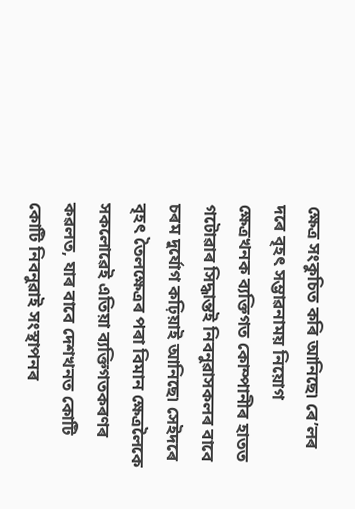ক্ষেত্ৰ সংকুচিত কৰি আনিছে৷ ৰে’লৰ দৰে বৃহৎ সম্ভাৱনাময় নিয়োগ ক্ষেত্ৰখনক ব্যক্তিগত কোম্পানীৰ হাতত গটোৱাৰ সিদ্ধান্তই নিবনুৱাসকলৰ বাবে চৰম দুৰ্যোগ কঢ়িয়াই আনিছে৷ সেইদৰে বৃহৎ তৈলক্ষেত্ৰৰ পৰা বিমান ক্ষেত্ৰলৈকে সকলোৱেই এতিয়া ব্যক্তিগতকৰণৰ কৱলত, যাৰ বাবে দেশখনত কোটি কোটি নিবনুৱাই সংস্থাপনৰ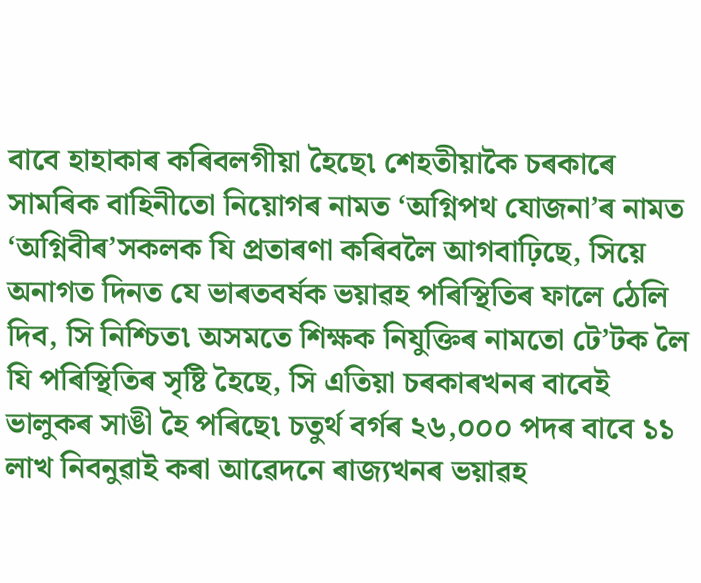বাবে হাহাকাৰ কৰিবলগীয়া হৈছে৷ শেহতীয়াকৈ চৰকাৰে সামৰিক বাহিনীতো নিয়োগৰ নামত ‘অগ্নিপথ যোজনা’ৰ নামত ‘অগ্নিবীৰ’সকলক যি প্ৰতাৰণা কৰিবলৈ আগবাঢ়িছে, সিয়ে অনাগত দিনত যে ভাৰতবৰ্ষক ভয়াৱহ পৰিস্থিতিৰ ফালে ঠেলি দিব, সি নিশ্চিত৷ অসমতে শিক্ষক নিযুক্তিৰ নামতো টে’টক লৈ যি পৰিস্থিতিৰ সৃষ্টি হৈছে, সি এতিয়া চৰকাৰখনৰ বাবেই ভালুকৰ সাঙী হৈ পৰিছে৷ চতুৰ্থ বৰ্গৰ ২৬,০০০ পদৰ বাবে ১১ লাখ নিবনুৱাই কৰা আৱেদনে ৰাজ্যখনৰ ভয়াৱহ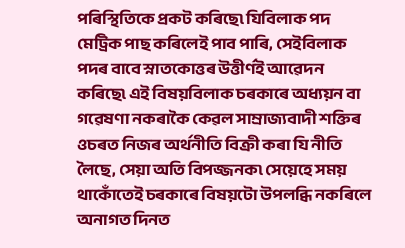পৰিস্থিতিকে প্ৰকট কৰিছে৷ যিবিলাক পদ মেট্ৰিক পাছ কৰিলেই পাব পাৰি, সেইবিলাক পদৰ বাবে স্নাতকোত্তৰ উত্তীৰ্ণই আৱেদন কৰিছে৷ এই বিষয়বিলাক চৰকাৰে অধ্যয়ন বা গৱেষণা নকৰাকৈ কেৱল সাম্ৰাজ্যবাদী শক্তিৰ ওচৰত নিজৰ অৰ্থনীতি বিক্ৰী কৰা যি নীতি লৈছে, সেয়া অতি বিপজ্জনক৷ সেয়েহে সময় থাকোঁতেই চৰকাৰে বিষয়টো উপলব্ধি নকৰিলে অনাগত দিনত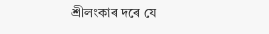শ্ৰীলংকাৰ দৰে যে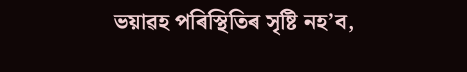ভয়াৱহ পৰিস্থিতিৰ সৃষ্টি নহ’ব,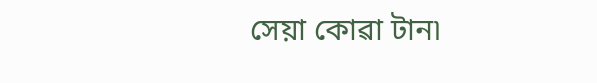সেয়া কোৱা টান৷